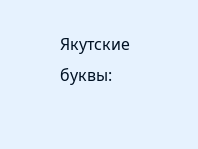Якутские буквы: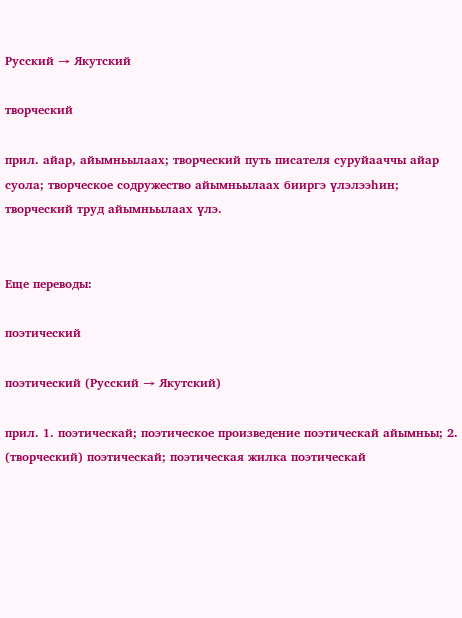Русский → Якутский

творческий

прил. айар, айымньылаах; творческий путь писателя суруйааччы айар суола; творческое содружество айымньылаах бииргэ үлэлээһин; творческий труд айымньылаах үлэ.


Еще переводы:

поэтический

поэтический (Русский → Якутский)

прил. 1. поэтическай; поэтическое произведение поэтическай айымньы; 2. (творческий) поэтическай; поэтическая жилка поэтическай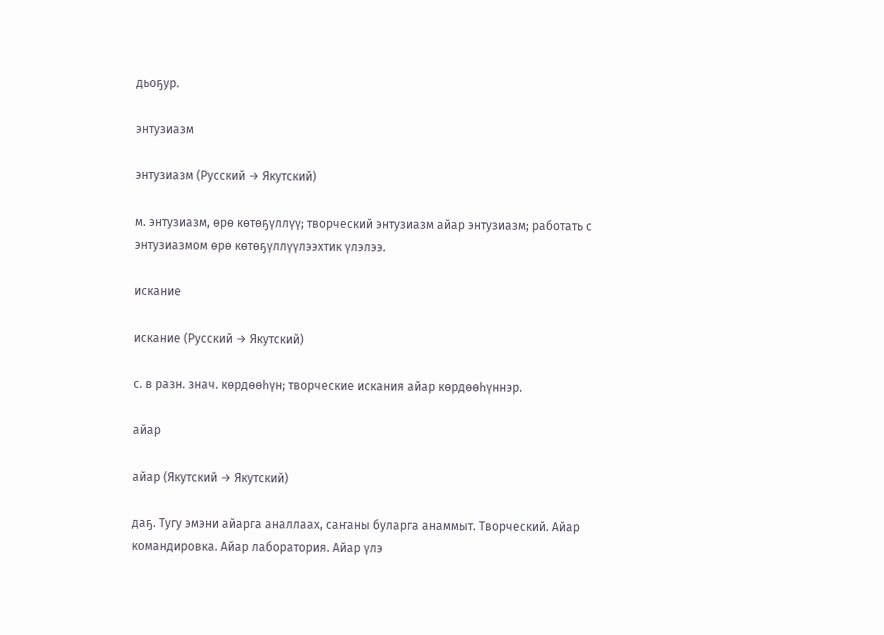дьоҕур.

энтузиазм

энтузиазм (Русский → Якутский)

м. энтузиазм, өрө көтөҕүллүү; творческий энтузиазм айар энтузиазм; работать с энтузиазмом өрө көтөҕүллүүлээхтик үлэлээ.

искание

искание (Русский → Якутский)

с. в разн. знач. көрдөөһүн; творческие искания айар көрдөөһүннэр.

айар

айар (Якутский → Якутский)

даҕ. Тугу эмэни айарга аналлаах, саҥаны буларга анаммыт. Творческий. Айар командировка. Айар лаборатория. Айар үлэ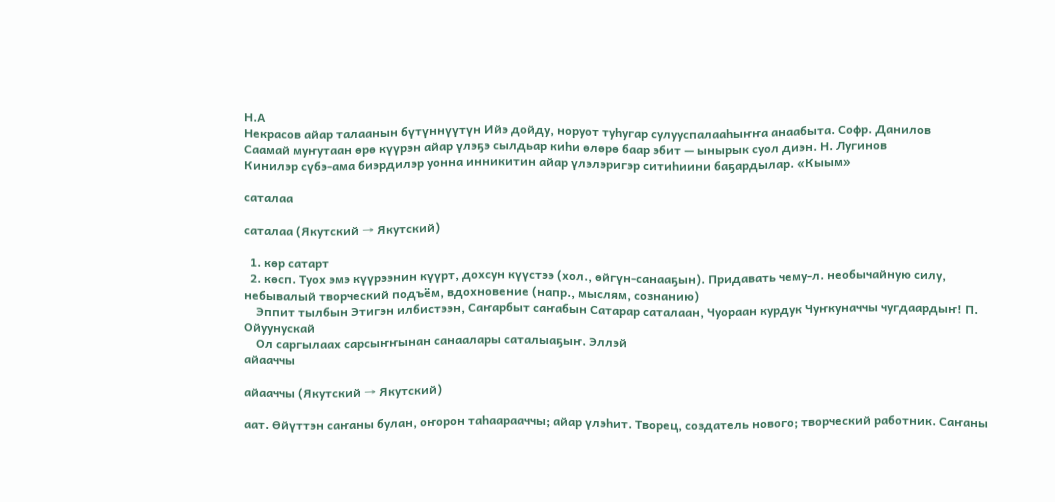Н.А
Некрасов айар талаанын бүтүннүүтүн Ийэ дойду, норуот туһугар сулууспалааһыҥҥа анаабыта. Софр. Данилов
Саамай муҥутаан өрө күүрэн айар үлэҕэ сылдьар киһи өлөрө баар эбит — ынырык суол диэн. Н. Лугинов
Кинилэр сүбэ-ама биэрдилэр уонна инникитин айар үлэлэригэр ситиһиини баҕардылар. «Кыым»

саталаа

саталаа (Якутский → Якутский)

  1. көр сатарт
  2. көсп. Туох эмэ күүрээнин күүрт, дохсун күүстээ (хол., өйгүн-санааҕын). Придавать чему-л. необычайную силу, небывалый творческий подъём, вдохновение (напр., мыслям, сознанию)
    Эппит тылбын Этигэн илбистээн, Саҥарбыт саҥабын Сатарар саталаан, Чуораан курдук Чуҥкуначчы чугдаардыҥ! П. Ойуунускай
    Ол саргылаах сарсыҥҥынан санаалары саталыаҕыҥ. Эллэй
айааччы

айааччы (Якутский → Якутский)

аат. Өйүттэн саҥаны булан, оҥорон таһаарааччы; айар үлэһит. Творец, создатель нового; творческий работник. Саҥаны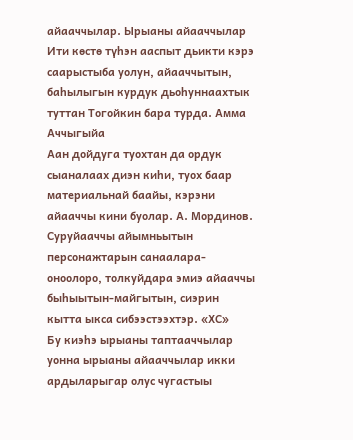айааччылар. Ырыаны айааччылар
Ити көстө түһэн ааспыт дьикти кэрэ саарыстыба уолун, айааччытын, баһылыгын курдук дьоһуннаахтык туттан Тогойкин бара турда. Амма Аччыгыйа
Аан дойдуга туохтан да ордук сыаналаах диэн киһи, туох баар материальнай баайы, кэрэни айааччы кини буолар. А. Мординов. Суруйааччы айымньытын персонажтарын санаалара-оноолоро, толкуйдара эмиэ айааччы быһыытын-майгытын, сиэрин кытта ыкса сибээстээхтэр. «ХС»
Бу киэһэ ырыаны таптааччылар уонна ырыаны айааччылар икки ардыларыгар олус чугастыы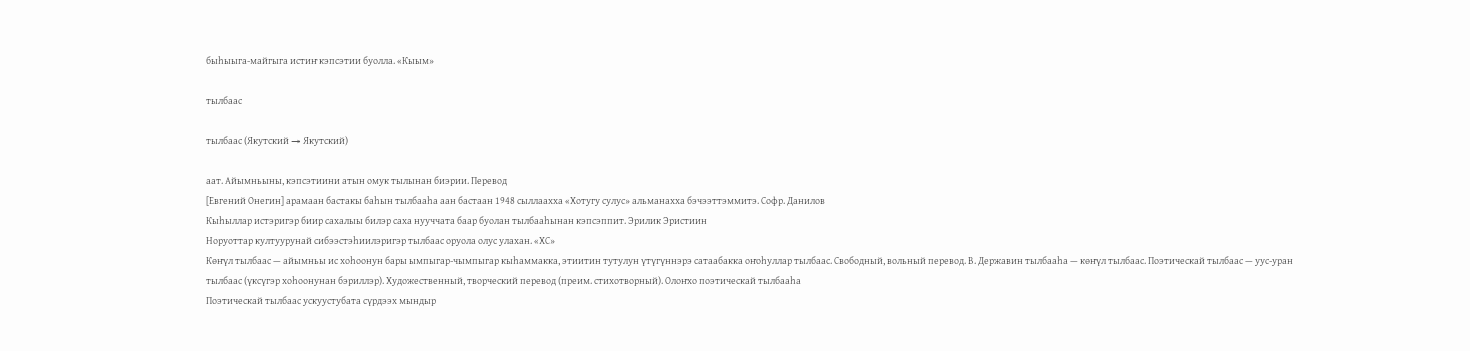быһыыга-майгыга истиҥ кэпсэтии буолла. «Кыым»

тылбаас

тылбаас (Якутский → Якутский)

аат. Айымньыны, кэпсэтиини атын омук тылынан биэрии. Перевод
[Евгений Онегин] арамаан бастакы баһын тылбааһа аан бастаан 1948 сыллаахха «Хотугу сулус» альманахха бэчээттэммитэ. Софр. Данилов
Кыһыллар истэригэр биир сахалыы билэр саха нууччата баар буолан тылбааһынан кэпсэппит. Эрилик Эристиин
Норуоттар култуурунай сибээстэһиилэригэр тылбаас оруола олус улахан. «ХС»
Көҥүл тылбаас — айымньы ис хоһоонун бары ымпыгар-чымпыгар кыһаммакка, этиитин тутулун үтүгүннэрэ сатаабакка оҥоһуллар тылбаас. Свободный, вольный перевод. В. Державин тылбааһа — көҥүл тылбаас. Поэтическай тылбаас — уус-уран тылбаас (үксүгэр хоһоонунан бэриллэр). Художественный, творческий перевод (преим. стихотворный). Олоҥхо поэтическай тылбааһа
Поэтическай тылбаас ускуустубата сүрдээх мындыр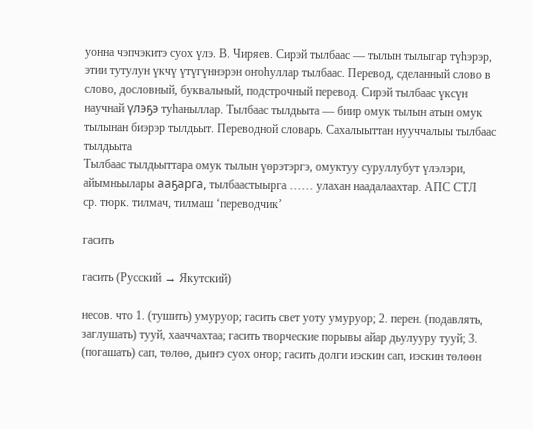уонна чэпчэкитэ суох үлэ. В. Чиряев. Сирэй тылбаас — тылын тылыгар түһэрэр, этии тутулун үкчү үтүгүннэрэн оҥоһуллар тылбаас. Перевод, сделанный слово в слово, дословный, буквальный, подстрочный перевод. Сирэй тылбаас үксүн научнай үлэҕэ туһаныллар. Тылбаас тылдьыта — биир омук тылын атын омук тылынан биэрэр тылдьыт. Переводной словарь. Сахалыыттан нууччалыы тылбаас тылдьыта
Тылбаас тылдьыттара омук тылын үөрэтэргэ, омуктуу суруллубут үлэлэри, айымньылары ааҕарга, тылбаастыырга …… улахан наадалаахтар. АПС СТЛ
ср. тюрк. тилмач, тилмаш ‘переводчик’

гасить

гасить (Русский → Якутский)

несов. что 1. (тушить) умуруор; гасить свет уоту умуруор; 2. перен. (подавлять, заглушать) тууй, хааччахтаа; гасить творческие порывы айар дьулууру тууй; 3. (погашать) сап, төлөө, дьиҥэ суох оҥор; гасить долги иэскин сап, иэскин төлөөн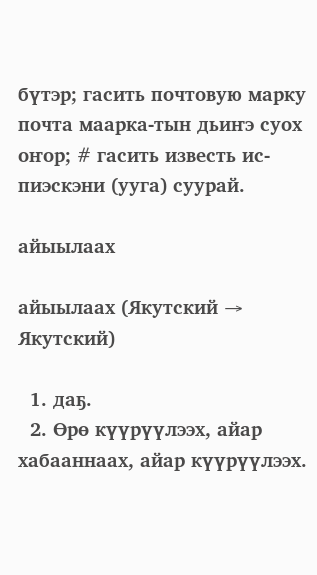бүтэр; гасить почтовую марку почта маарка-тын дьиҥэ суох оҥор; # гасить известь ис-пиэскэни (ууга) суурай.

айыылаах

айыылаах (Якутский → Якутский)

  1. даҕ.
  2. Өрө күүрүүлээх, айар хабааннаах, айар күүрүүлээх.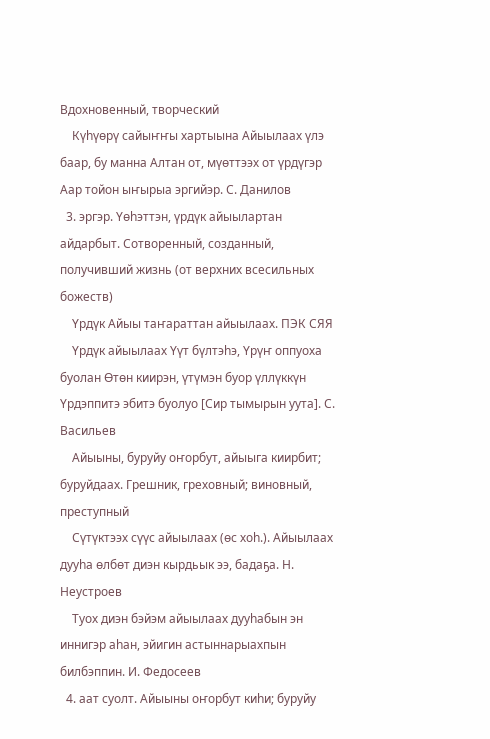Вдохновенный, творческий
    Күһүөрү сайыҥҥы хартыына Айыылаах үлэ баар, бу манна Алтан от, мүөттээх от үрдүгэр Аар тойон ыҥырыа эргийэр. С. Данилов
  3. эргэр. Үөһэттэн, үрдүк айыылартан айдарбыт. Сотворенный, созданный, получивший жизнь (от верхних всесильных божеств)
    Үрдүк Айыы таҥараттан айыылаах. ПЭК СЯЯ
    Үрдүк айыылаах Үүт бүлтэһэ, Үрүҥ оппуоха буолан Өтөн киирэн, үтүмэн буор үллүккүн Үрдэппитэ эбитэ буолуо [Сир тымырын уута]. С. Васильев
    Айыыны, буруйу оҥорбут, айыыга киирбит; буруйдаах. Грешник, греховный; виновный, преступный
    Сүтүктээх сүүс айыылаах (өс хоһ.). Айыылаах дууһа өлбөт диэн кырдьык ээ, бадаҕа. Н. Неустроев
    Туох диэн бэйэм айыылаах дууһабын эн иннигэр аһан, эйигин астыннарыахпын билбэппин. И. Федосеев
  4. аат суолт. Айыыны оҥорбут киһи; буруйу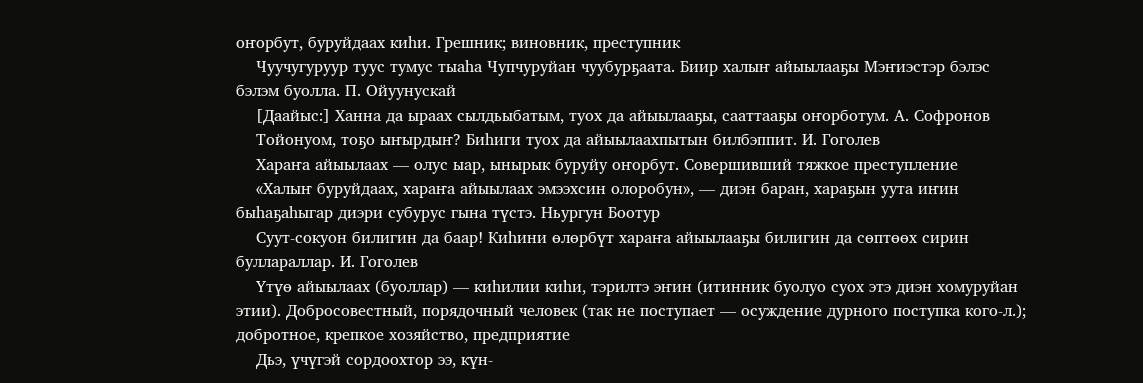оҥорбут, буруйдаах киһи. Грешник; виновник, преступник
    Чуучугуруур туус тумус тыаһа Чупчуруйан чуубурҕаата. Биир халыҥ айыылааҕы Мэҥиэстэр бэлэс бэлэм буолла. П. Ойуунускай
    [Даайыс:] Ханна да ыраах сылдьыбатым, туох да айыылааҕы, сааттааҕы оҥорботум. А. Софронов
    Тойонуом, тоҕо ыҥырдыҥ? Биһиги туох да айыылаахпытын билбэппит. И. Гоголев
    Хараҥа айыылаах — олус ыар, ынырык буруйу оҥорбут. Совершивший тяжкое преступление
    «Халыҥ буруйдаах, хараҥа айыылаах эмээхсин олоробун», — диэн баран, хараҕын уута иҥин быһаҕаһыгар диэри субурус гына түстэ. Ньургун Боотур
    Суут-сокуон билигин да баар! Киһини өлөрбүт хараҥа айыылааҕы билигин да сөптөөх сирин буллараллар. И. Гоголев
    Үтүө айыылаах (буоллар) — киһилии киһи, тэрилтэ эҥин (итинник буолуо суох этэ диэн хомуруйан этии). Добросовестный, порядочный человек (так не поступает — осуждение дурного поступка кого-л.); добротное, крепкое хозяйство, предприятие
    Дьэ, үчүгэй сордоохтор ээ, күн-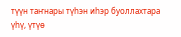түүн таҥнары түһэн иһэр буоллахтара үһү, үтүө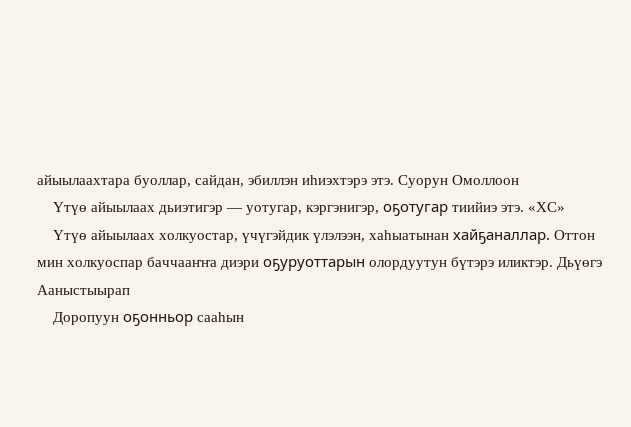айыылаахтара буоллар, сайдан, эбиллэн иһиэхтэрэ этэ. Суорун Омоллоон
    Үтүө айыылаах дьиэтигэр — уотугар, кэргэнигэр, оҕотугар тиийиэ этэ. «ХС»
    Үтүө айыылаах холкуостар, үчүгэйдик үлэлээн, хаһыатынан хайҕаналлар. Оттон мин холкуоспар баччааҥҥа диэри оҕуруоттарын олордуутун бүтэрэ иликтэр. Дьүөгэ Ааныстыырап
    Доропуун оҕонньор сааһын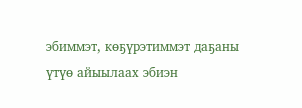эбиммэт, көҕүрэтиммэт даҕаны үтүө айыылаах эбиэн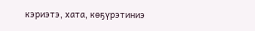кэриэтэ, хата, көҕүрэтиниэ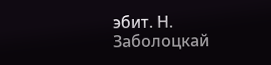эбит. Н. Заболоцкай